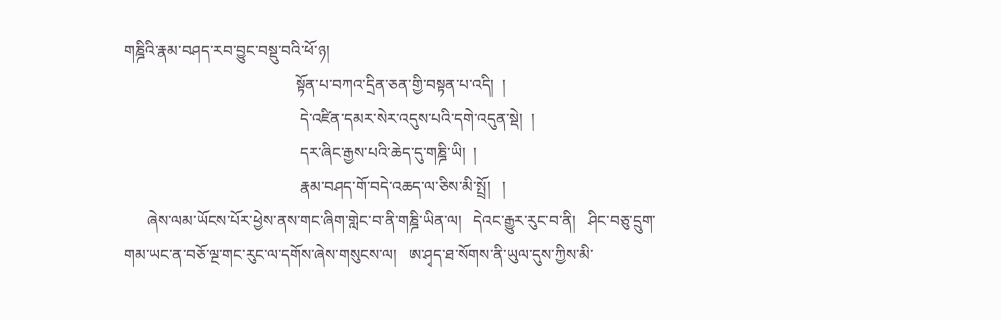གཎྜིའི་རྣམ་བཤད་རབ་བྱུང་བསྡུ་བའི་ཕོ་ཉ།
                                            སྟོན་པ་བཀའ་དྲིན་ཅན་གྱི་བསྟན་པ་འདི།  །
                                             དེ་འཛིན་དམར་སེར་འདུས་པའི་དགེ་འདུན་སྡེ།  །
                                             དར་ཞིང་རྒྱས་པའི་ཆེད་དུ་གཎྜི་ཡི།  །
                                             རྣམ་བཤད་གོ་བདེ་འཆད་ལ་ཅིས་མི་སྤྲོ།   །
      ཞེས་ལམ་ཡོངས་པོར་ཕྱེས་ནས་གང་ཞིག་གླེང་བ་ནི་གཎྜི་ཡིན་ལ།   དེའང་རྒྱུར་རུང་བ་ནི།   ཤིང་བཅུ་དྲུག་གམ་ཡང་ན་བཅོ་ལྔ་གང་རུང་ལ་དགོས་ཞེས་གསུངས་ལ།   ཨ་ཤྭད་ཐ་སོགས་ནི་ཡུལ་དུས་ཀྱིས་མི་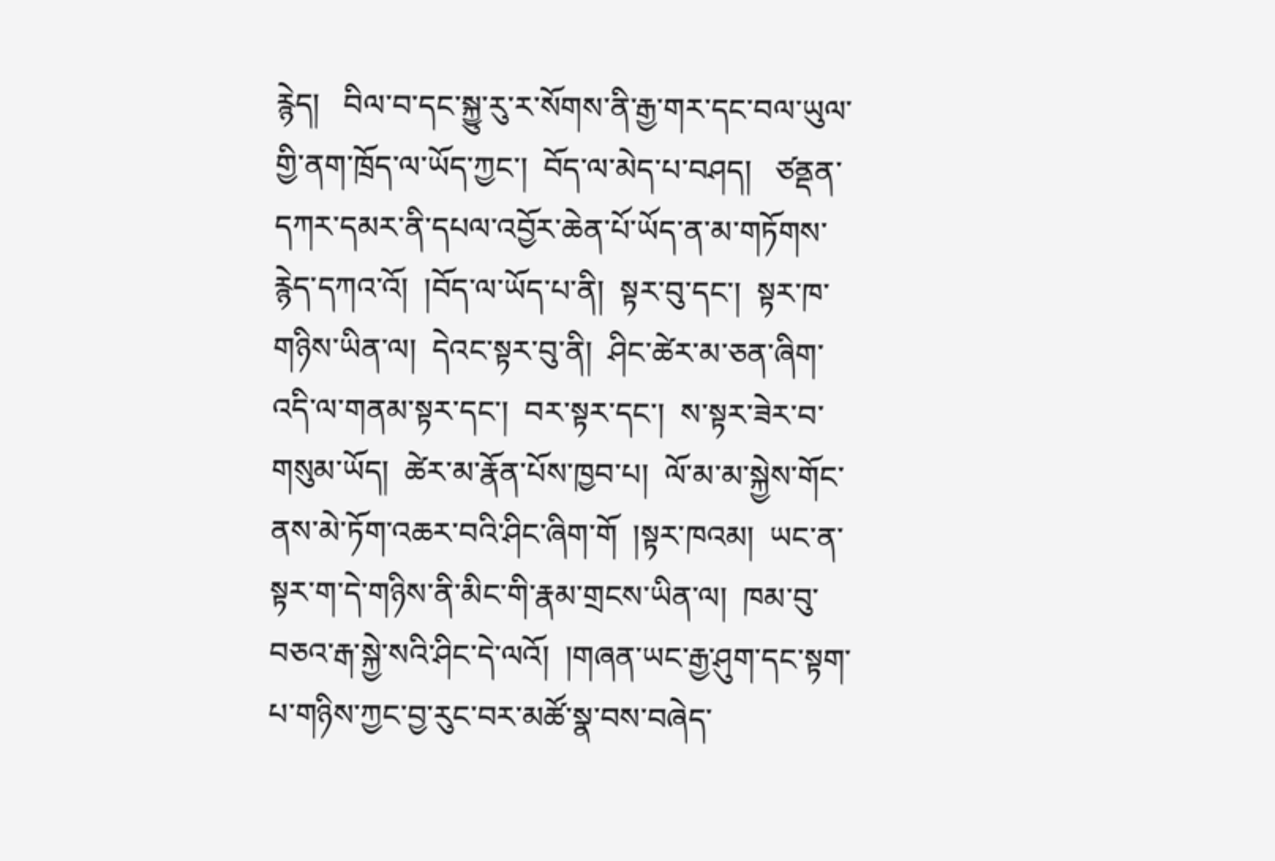རྙེད།   བིལ་བ་དང་སྐྱུ་རུ་ར་སོགས་ནི་རྒྱ་གར་དང་བལ་ཡུལ་གྱི་ནག་ཁྲོད་ལ་ཡོད་ཀྱང་།  བོད་ལ་མེད་པ་བཤད།   ཙནྡན་དཀར་དམར་ནི་དཔལ་འབྱོར་ཆེན་པོ་ཡོད་ན་མ་གཏོགས་རྙེད་དཀའ་འོ།  །བོད་ལ་ཡོད་པ་ནི།  སྟར་བུ་དང་།  སྟར་ཁ་གཉིས་ཡིན་ལ།  དེའང་སྟར་བུ་ནི།  ཤིང་ཚེར་མ་ཅན་ཞིག་འདི་ལ་གནམ་སྟར་དང་།  བར་སྟར་དང་།  ས་སྟར་ཟེར་བ་གསུམ་ཡོད།  ཚེར་མ་རྣོན་པོས་ཁྱབ་པ།  ལོ་མ་མ་སྐྱེས་གོང་ནས་མེ་ཏོག་འཆར་བའི་ཤིང་ཞིག་གོ  །སྟར་ཁའམ།  ཡང་ན་སྟར་ག་དེ་གཉིས་ནི་མིང་གི་རྣམ་གྲངས་ཡིན་ལ།  ཁམ་བུ་བཅའ་རྒ་སྐྱེ་སའི་ཤིང་དེ་ལའོ།  །གཞན་ཡང་རྒྱ་ཤུག་དང་སྟག་པ་གཉིས་ཀྱང་བྱ་རུང་བར་མཚོ་སྣ་བས་བཞེད་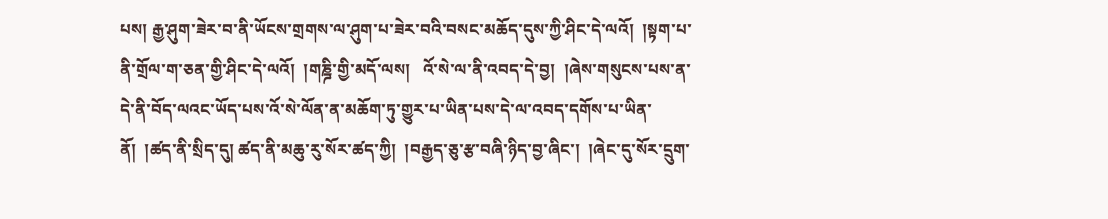པས། རྒྱ་ཤུག་ཟེར་བ་ནི་ཡོངས་གྲགས་ལ་ཤུག་པ་ཟེར་བའི་བསང་མཆོད་དུས་ཀྱི་ཤིང་དེ་ལའོ།  །སྟག་པ་ནི་གྲོལ་ག་ཅན་གྱི་ཤིང་དེ་ལའོ།  །གཎྜི་གྱི་མདོ་ལས།   འོ་སེ་ལ་ནི་འབད་དེ་བྱ།  །ཞེས་གསུངས་པས་ན་དེ་ནི་བོད་ལའང་ཡོད་པས་འོ་སེ་ལོན་ན་མཆོག་ཏུ་གྱུར་པ་ཡིན་པས་དེ་ལ་འབད་དགོས་པ་ཡིན་ནོ།  །ཚད་ནི་སྲིད་དུ། ཚད་ནི་མཆུ་རུ་སོར་ཚད་ཀྱི།  །བརྒྱད་ཅུ་རྩ་བཞི་ཉིད་བྱ་ཞིང་།  །ཞེང་དུ་སོར་དྲུག་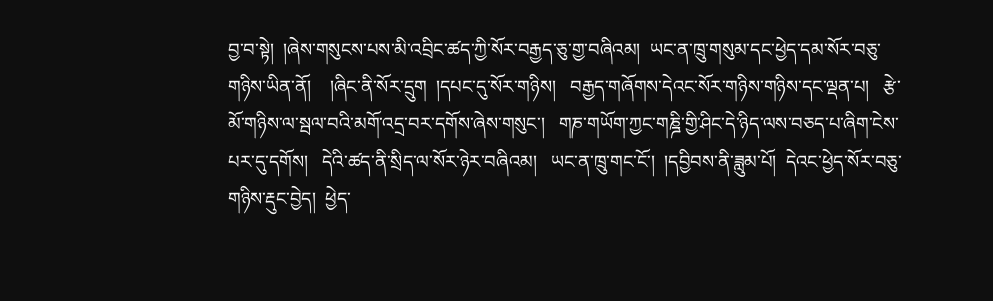བྱ་བ་སྟེ།  །ཞེས་གསུངས་པས་མི་འབྲིང་ཚད་ཀྱི་སོར་བརྒྱད་ཅུ་གྱ་བཞིའམ།  ཡང་ན་ཁྲུ་གསུམ་དང་ཕྱེད་དམ་སོར་བཅུ་གཉིས་ཡིན་ནོ།    །ཞིང་ནི་སོར་དྲུག  །དཔང་དུ་སོར་གཉིས།   བརྒྱད་གཞོགས་དེའང་སོར་གཉིས་གཉིས་དང་ལྡན་པ།   རྩེ་མོ་གཉིས་ལ་སྦལ་བའི་མགོ་འདྲ་བར་དགོས་ཞེས་གསུང་།   གཎ་གཡོག་ཀྱང་གཎྜི་གྱི་ཤིང་དེ་ཉིད་ལས་བཅད་པ་ཞིག་ངེས་པར་དུ་དགོས།   དེའི་ཚད་ནི་སྲིད་ལ་སོར་ཉེར་བཞིའམ།   ཡང་ན་ཁྲུ་གང་ངོ་།  །དབྱིབས་ནི་ཟླུམ་པོ།  དེའང་ཕྱེད་སོར་བཅུ་གཉིས་རྡུང་བྱེད།  ཕྱེད་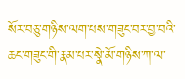སོར་བཅུ་གཉིས་ལག་པས་གཟུང་བར་བྱ་བའི་ཆང་གཟུང་གི་རྣམ་པར་སྣེ་མོ་གཉིས་ཀ་ལ་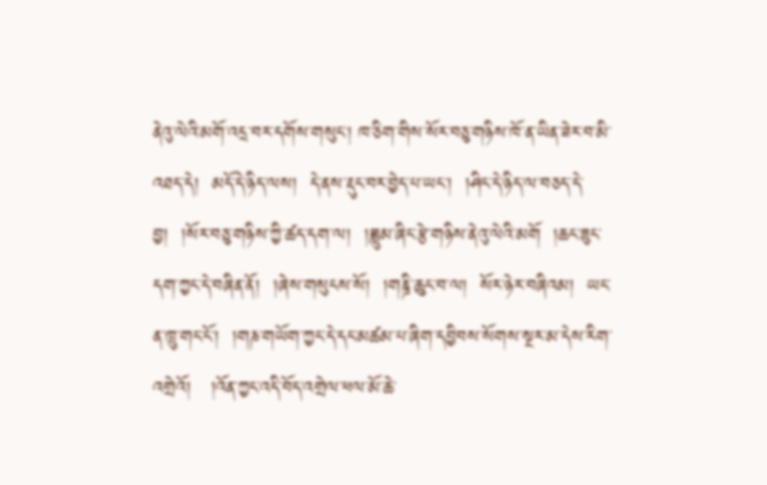ནེའུ་ལེའི་མགོ་འདྲ་བར་དགོས་གསུང་། ཁ་ཅིག་གིས་སོར་བཅུ་གཉིས་ཁོ་ན་ཡིན་ཟེར་བ་མི་འཐད་དེ།  མདོ་དེ་ཉིད་ལས།  དེ་ནས་རྡུང་བར་བྱེད་པ་ཡང་།  །ཤིང་དེ་ཉིད་ལ་བཅད་དེ་བྱ།  །སོར་བཅུ་གཉིས་ཀྱི་ཚད་དག་ལ།  །ཟླུམ་ཞིང་རྩེ་གཉིས་ནེའུ་ལེའི་མགོ  །ཆང་ཟུང་དག་ཀྱང་དེ་བཞིན་ནོ།  །ཞེས་གསུངས་སོ།  །གཎྜི་ཆུང་བ་ལ།  སོར་ཉེར་བཞིའམ།  ཡང་ན་ཁྲུ་གང་ངོ་།  །གཎ་གཡོག་ཀྱང་དེ་དང་མཚམ་པ་ཞིག་དབྱིབས་སོགས་སྔར་མ་དེས་རིག་འགྲེའོ།   །འོན་ཀྱང་འདི་བོད་འགྲེལ་ཕལ་མོ་ཆེ་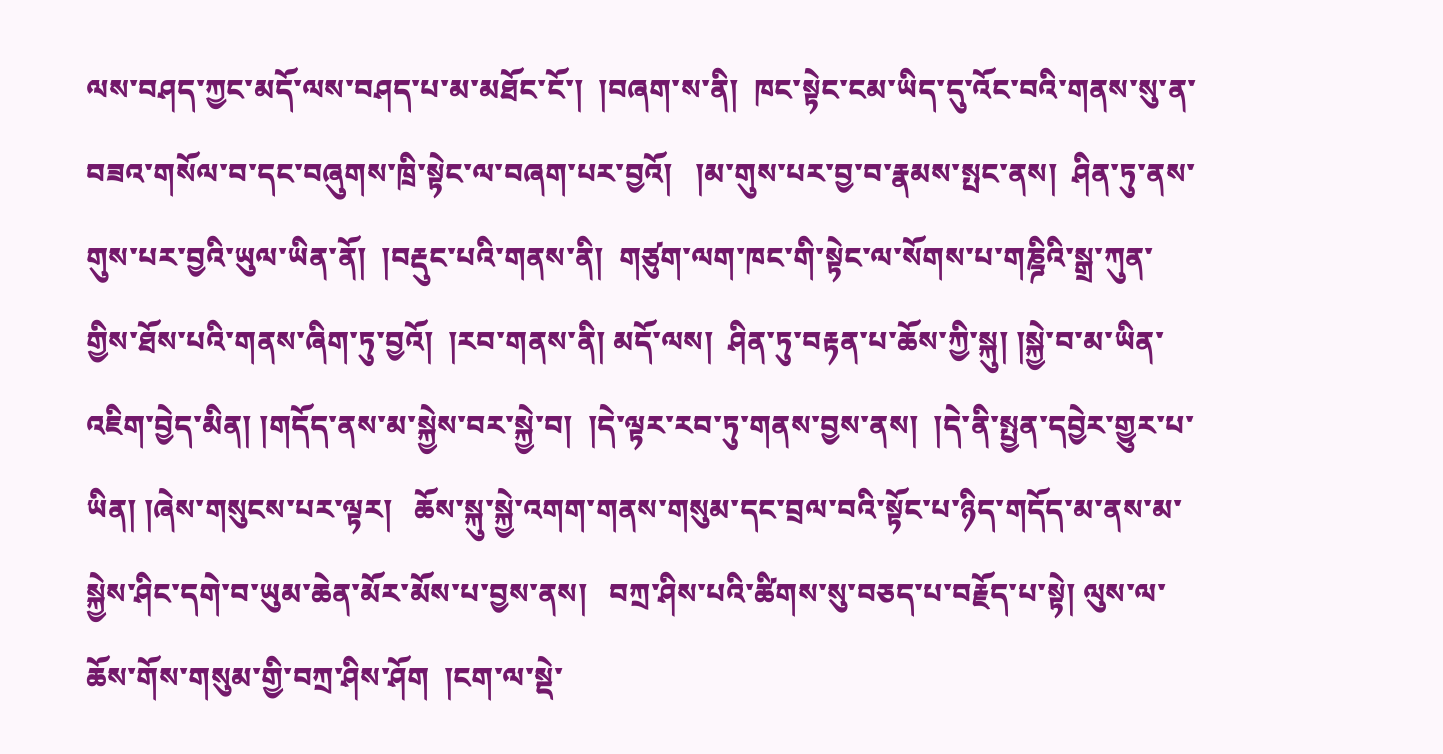ལས་བཤད་ཀྱང་མདོ་ལས་བཤད་པ་མ་མཐོང་ངོ་།  །བཞག་ས་ནི།  ཁང་སྟེང་ངམ་ཡིད་དུ་འོང་བའི་གནས་སུ་ན་བཟའ་གསོལ་བ་དང་བཞུགས་ཁྲི་སྟེང་ལ་བཞག་པར་བྱའོ།   །མ་གུས་པར་བྱ་བ་རྣམས་སྤང་ནས།  ཤིན་ཏུ་ནས་གུས་པར་བྱའི་ཡུལ་ཡིན་ནོ།  །བརྡུང་པའི་གནས་ནི།  གཙུག་ལག་ཁང་གི་སྟེང་ལ་སོགས་པ་གཎྜིའི་སྒྲ་ཀུན་གྱིས་ཐོས་པའི་གནས་ཞིག་ཏུ་བྱའོ།  །རབ་གནས་ནི། མདོ་ལས།  ཤིན་ཏུ་བརྟན་པ་ཆོས་ཀྱི་སྐུ། །སྐྱེ་བ་མ་ཡིན་འཇིག་བྱེད་མིན། །གདོད་ནས་མ་སྐྱེས་བར་སྐྱེ་བ།  །དེ་ལྟར་རབ་ཏུ་གནས་བྱས་ནས།  །དེ་ནི་སྤྱན་དབྱེར་གྱུར་པ་ཡིན། །ཞེས་གསུངས་པར་ལྟར།   ཆོས་སྐུ་སྐྱེ་འགག་གནས་གསུམ་དང་བྲལ་བའི་སྟོང་པ་ཉིད་གདོད་མ་ནས་མ་སྐྱེས་ཤིང་དགེ་བ་ཡུམ་ཆེན་མོར་མོས་པ་བྱས་ནས།   བཀྲ་ཤིས་པའི་ཚིགས་སུ་བཅད་པ་བརྗོད་པ་སྟེ། ལུས་ལ་ཆོས་གོས་གསུམ་གྱི་བཀྲ་ཤིས་ཤོག  །ངག་ལ་སྡེ་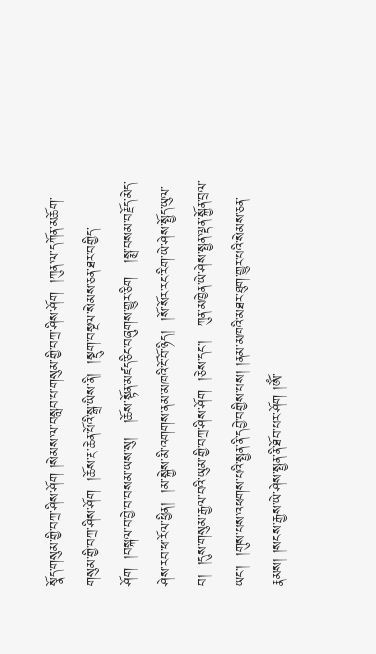སྣོད་གསུམ་གྱི་བཀྲ་ཤིས་ཤོག །སེམས་ལ་བསླབ་པ་གསུམ་གྱི་བཀྲ་ཤིས་ཤོག  །ཀུན་ལ་དཀོན་མཆོག་གསུམ་གྱི་བཀྲ་ཤིས་ཤོག  །ཆོས་རྔ་ཆེན་པོའི་སྒྲ་ཡིས་ནི།  །སྡུག་བསྔལ་སེམས་ཅན་ཐར་བགྱིད་ཤོག  །བསྐལ་བ་བྱེ་བ་བསམ་ཡས་སུ།   །ཆོས་སྟོན་མཛད་ཅིང་བཞུགས་གྱུར་ཅིག   །སྨྲ་བསམ་བརྗོད་མེད་ཤེས་རབ་ཕ་རོལ་ཕྱིན།  །མ་སྐྱེས་མི་འགགས་ནམ་མཁའི་ངོ་བོ་ཉིད།  །སོ་སོར་རང་རིག་ཡེ་ཤེས་སྤྱོད་ཡུལ་བ།  །དུས་གསུམ་རྒྱལ་བའི་ཡུམ་གྱི་བཀྲ་ཤིས་ཤོག  །ཅེས་དང་།   ཀུན་མཁྱེན་ཡེ་ཤེས་སྤྱན་ལྡན་སྐྱོན་བྲལ་ཡང་།  །གུས་པས་འཕགས་པའི་སྤྱན་ནི་དབྱེ་བགྱིས་པས། །ནམ་མཁའི་མཐར་ཐུག་གྱུར་པའི་སེམས་ཅན་རྣམས། །སངས་རྒྱས་ཡེ་ཤེས་སྤྱན་ནི་ཐོབ་པར་ཤོག །ཨོཾ་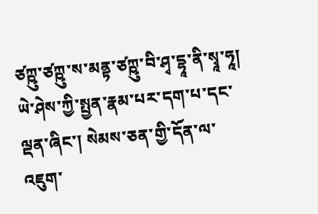ཙཀྵུ་ཙཀྵུ་ས་མནྟ་ཙཀྵུ་བི་ཤྭ་དྷཱ་ནི་སྭཱ་ཧཱ། ཡེ་ཤེས་ཀྱི་སྤྱན་རྣམ་པར་དག་པ་དང་ལྡན་ཞིང་། སེམས་ཅན་གྱི་དོན་ལ་འཇུག་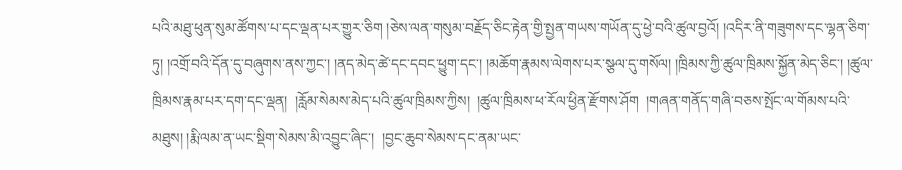པའི་མཐུ་ཕུན་སུམ་ཚོགས་པ་དང་ལྡན་པར་གྱུར་ཅིག །ཅེས་ལན་གསུམ་བརྗོད་ཅིང་རྟེན་གྱི་སྤྱན་གཡས་གཡོན་དུ་ཕྱེ་བའི་ཚུལ་བྱའོ། །འདིར་ནི་གཟུགས་དང་ལྷན་ཅིག་ཏུ། །འགྲོ་བའི་དོན་དུ་བཞུགས་ནས་ཀྱང་། །ནད་མེད་ཚེ་དང་དབང་ཕྱུག་དང་། །མཆོག་རྣམས་ལེགས་པར་སྩལ་དུ་གསོལ། །ཁྲིམས་ཀྱི་ཚུལ་ཁྲིམས་སྐྱོན་མེད་ཅིང་། །ཚུལ་ཁྲིམས་རྣམ་པར་དག་དང་ལྡན།  །རློམ་སེམས་མེད་པའི་ཚུལ་ཁྲིམས་ཀྱིས།  །ཚུལ་ཁྲིམས་ཕ་རོལ་ཕྱིན་རྫོགས་ཤོག  །གཞན་གནོད་གཞི་བཅས་སྤོང་ལ་གོམས་པའི་མཐུས། །རྨི་ལམ་ན་ཡང་སྡིག་སེམས་མི་འབྱུང་ཞིང་།  །བྱང་ཆུབ་སེམས་དང་ནམ་ཡང་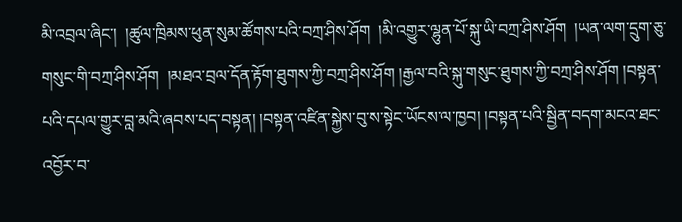མི་འབྲལ་ཞིང་།  །ཚུལ་ཁྲིམས་ཕུན་སུམ་ཚོགས་པའི་བཀྲ་ཤིས་ཤོག  །མི་འགྱུར་ལྷུན་པོ་སྐུ་ཡི་བཀྲ་ཤིས་ཤོག  །ཡན་ལག་དྲུག་ཅུ་གསུང་གི་བཀྲ་ཤིས་ཤོག  །མཐའ་བྲལ་དོན་རྟོག་ཐུགས་ཀྱི་བཀྲ་ཤིས་ཤོག །རྒྱལ་བའི་སྐུ་གསུང་ཐུགས་ཀྱི་བཀྲ་ཤིས་ཤོག །བསྟན་པའི་དཔལ་གྱུར་བླ་མའི་ཞབས་པད་བསྟན། །བསྟན་འཛིན་སྐྱེས་བུ་ས་སྟེང་ཡོངས་ལ་ཁྱབ། །བསྟན་པའི་སྦྱིན་བདག་མངའ་ཐང་འབྱོར་བ་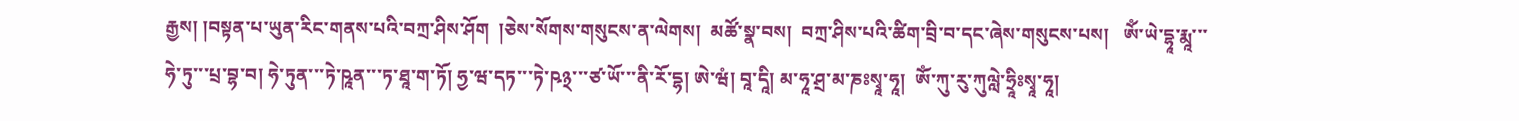རྒྱས། །བསྟན་པ་ཡུན་རིང་གནས་པའི་བཀྲ་ཤིས་ཤོག  །ཅེས་སོགས་གསུངས་ན་ལེགས།  མཚོ་སྣ་བས།  བཀྲ་ཤིས་པའི་ཚིག་བྲི་བ་དང་ཞེས་གསུངས་པས།   ཨོཾ་ཡེ་དྷཱ་རྨཱ་་་ཧེ་ཏུ་་་པྲ་བྷ་བ། ཧེ་ཏུན་་་ཏེ་ཥཱན་་་ཏ་ཐཱ་ག་ཏོ། ཧྱ་ཝ་དཏ་་་ཏེ་ཥ྅་་་ཙ་ཡོ་་་ནི་རོ་དྷ། ཨེ་ཝཾ། བཱ་དཱི། མ་ཧཱ་ཤྲ་མ་ཎཿསྭཱ་ཧཱ།  ཨོཾ་ཀུ་རུ་ཀུལླེ་ཧྲཱིཿསྭཱ་ཧཱ།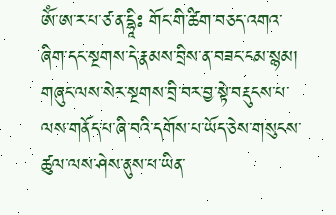ཨོཾ་ཨ་ར་པ་ཙ་ན་དྷཱིཿ གོང་གི་ཚིག་བཅད་འགའ་ཞིག་དང་སྔགས་དེ་རྣམས་བྲིས་ན་བཟང་ངམ་སྙམ། གཞུང་ལས་སེར་སྔགས་བྲི་བར་བྱ་སྟེ་བརྡུངས་པ་ལས་གནོད་པ་ཞི་བའི་དགོས་པ་ཡོད་ཅེས་གསུངས་ཚུལ་ལས་ཤེས་ནུས་པ་ཡིན་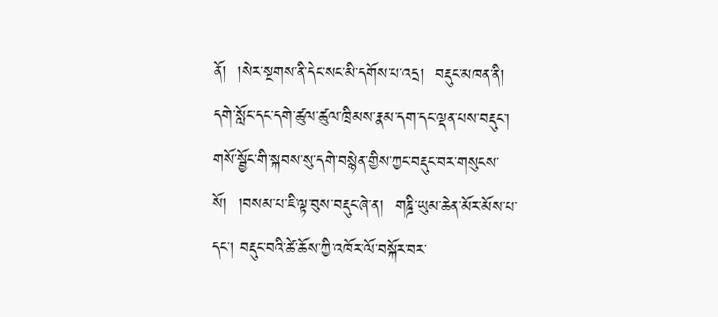ནོ།  །སེར་སྔགས་ནི་དེང་སང་མི་དགོས་པ་འདྲ།  བརྡུང་མཁན་ནི།  དགེ་སློང་དང་དགེ་ཚུལ་ཚུལ་ཁྲིམས་རྣམ་དག་དང་ལྡན་པས་བརྡུང་།   གསོ་སྦྱོང་གི་སྐབས་སུ་དགེ་བསྙེན་གྱིས་ཀྱང་བརྡུང་བར་གསུངས་སོ།  །བསམ་པ་ཇི་ལྟ་བུས་བརྡུང་ཞེ་ན།  གཎྜི་ཡུམ་ཆེན་མོར་མོས་པ་དང་། བརྡུང་བའི་ཚེ་ཆོས་ཀྱི་འཁོར་ལོ་བསྐོར་བར་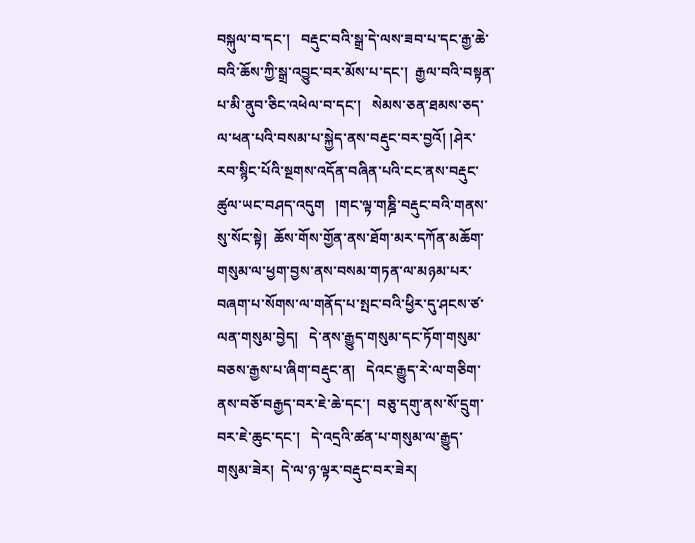བསྐུལ་བ་དང་།   བརྡུང་བའི་སྒྲ་དེ་ལས་ཟབ་པ་དང་རྒྱ་ཆེ་བའི་ཆོས་ཀྱི་སྒྲ་འབྱུང་བར་མོས་པ་དང་།  རྒྱལ་བའི་བསྟན་པ་མི་ནུབ་ཅིང་འཕེལ་བ་དང་།   སེམས་ཅན་ཐམས་ཅད་ལ་ཕན་པའི་བསམ་པ་སྐྱེད་ནས་བརྡུང་བར་བྱའོ། །ཤེར་རབ་སྙིང་པོའི་སྔགས་འདོན་བཞིན་པའི་ངང་ནས་བརྡུང་ཚུལ་ཡང་བཤད་འདུག   །གང་ལྟ་གཎྜི་བརྡུང་བའི་གནས་སུ་སོང་སྟེ།  ཆོས་གོས་གྱོན་ནས་ཐོག་མར་དཀོན་མཆོག་གསུམ་ལ་ཕྱག་བྱས་ནས་བསམ་གཏན་ལ་མཉམ་པར་བཞག་པ་སོགས་ལ་གནོད་པ་སྤང་བའི་ཕྱིར་དུ་ཤངས་ཙ་ལན་གསུམ་བྱེད།   དེ་ནས་རྒྱུད་གསུམ་དང་ཏོག་གསུམ་བཅས་རྒྱས་པ་ཞིག་བརྡུང་ན།   དེའང་རྒྱུད་རེ་ལ་གཅིག་ནས་བཅོ་བརྒྱད་བར་ཇེ་ཆེ་དང་།  བཅུ་དགུ་ནས་སོ་དྲུག་བར་ཇེ་ཆུང་དང་།   དེ་འདྲའི་ཚན་པ་གསུམ་ལ་རྒྱུད་གསུམ་ཟེར།  དེ་ལ་ཉ་ལྟར་བརྡུང་བར་ཟེར།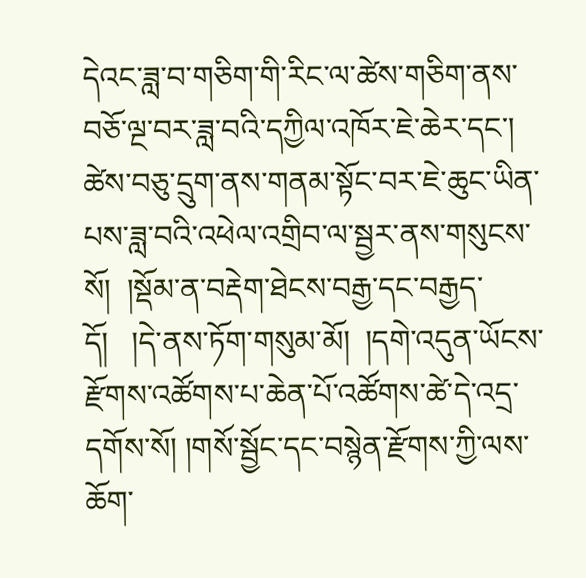དེའང་ཟླ་བ་གཅིག་གི་རིང་ལ་ཚེས་གཅིག་ནས་བཅོ་ལྔ་བར་ཟླ་བའི་དཀྱིལ་འཁོར་ཇེ་ཆེར་དང་།  ཚེས་བཅུ་དྲུག་ནས་གནམ་སྟོང་བར་ཇེ་ཆུང་ཡིན་པས་ཟླ་བའི་འཕེལ་འགྲིབ་ལ་སྦྱར་ནས་གསུངས་སོ།  །སྡོམ་ན་བརྡེག་ཐེངས་བརྒྱ་དང་བརྒྱད་དོ།   །དེ་ནས་ཏོག་གསུམ་མོ།  །དགེ་འདུན་ཡོངས་རྫོགས་འཚོགས་པ་ཆེན་པོ་འཚོགས་ཚེ་དེ་འདྲ་དགོས་སོ། །གསོ་སྦྱོང་དང་བསྙེན་རྫོགས་ཀྱི་ལས་ཆོག་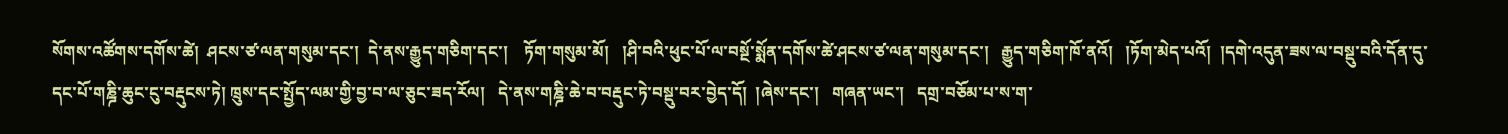སོགས་འཚོགས་དགོས་ཚེ།  ཤངས་ཙ་ལན་གསུམ་དང་།  དེ་ནས་རྒྱུད་གཅིག་དང་།    ཏོག་གསུམ་མོ།   །ཤི་བའི་ཕུང་པོ་ལ་བསྔོ་སྨོན་དགོས་ཚེ་ཤངས་ཙ་ལན་གསུམ་དང་།   རྒྱུད་གཅིག་ཁོ་ནའོ།   །ཏོག་མེད་པའོ།  །དགེ་འདུན་ཟས་ལ་བསྡུ་བའི་དོན་དུ་དང་པོ་གཎྜི་ཆུང་ངུ་བརྡུངས་ཏེ། ཁྲུས་དང་སྤྱོད་ལམ་གྱི་བྱ་བ་ལ་ཅུང་ཟད་རོལ།   དེ་ནས་གཎྜི་ཆེ་བ་བརྡུང་ཏེ་བསྡུ་བར་བྱེད་དོ།  །ཞེས་དང་།   གཞན་ཡང་།   དགྲ་བཅོམ་པ་ས་ག་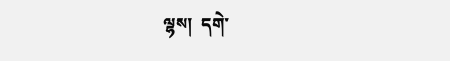ལྷས།  དགེ་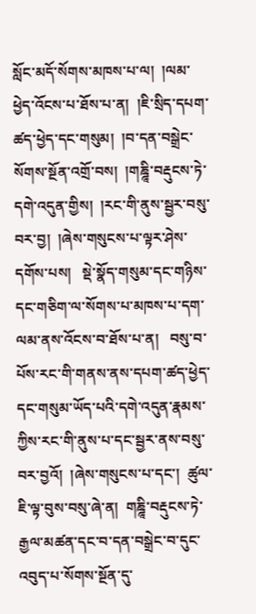སློང་མདོ་སོགས་མཁས་པ་ལ།  །ལམ་ཕྱེད་འོངས་པ་ཐོས་པ་ན།  །ཇི་སྲིད་དཔག་ཚད་ཕྱེད་དང་གསུམ།  །བ་དན་བསྒྲེང་སོགས་སྔོན་འགྲོ་བས།  །གཎྜཱི་བརྡུངས་ཏེ་དགེ་འདུན་གྱིས།  །རང་གི་ནུས་སྦྱར་བསུ་བར་བྱ།  །ཞེས་གསུངས་པ་ལྟར་ཤེས་དགོས་པས།   སྡེ་སྣོད་གསུམ་དང་གཉིས་དང་གཅིག་ལ་སོགས་པ་མཁས་པ་དག་ལམ་ནས་འོངས་བ་ཐོས་པ་ན།   བསུ་བ་པོས་རང་གི་གནས་ནས་དཔག་ཚད་ཕྱེད་དང་གསུམ་ཡོད་པའི་དགེ་འདུན་རྣམས་ཀྱིས་རང་གི་ནུས་པ་དང་སྦྱར་ནས་བསུ་བར་བྱའོ།  །ཞེས་གསུངས་པ་དང་།  ཚུལ་ཇི་ལྟ་བུས་བསུ་ཞེ་ན།  གཎྜཱི་བརྡུངས་ཏེ་རྒྱལ་མཚན་དང་བ་དན་བསྒྲེང་བ་དུང་འབུད་པ་སོགས་སྔོན་དུ་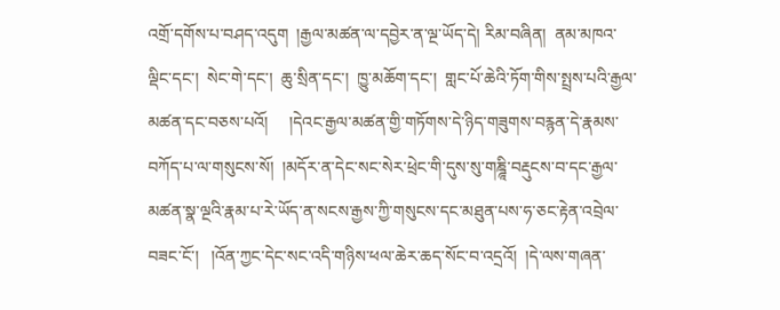འགྲོ་དགོས་པ་བཤད་འདུག  །རྒྱལ་མཚན་ལ་དབྱེར་ན་ལྔ་ཡོད་དེ། རིམ་བཞིན།  ནམ་མཁའ་ལྡིང་དང་།  སེང་གེ་དང་།  ཆུ་སྲིན་དང་།  ཁྱུ་མཆོག་དང་།  གླང་པོ་ཆེའི་ཏོག་གིས་སྤྲས་པའི་རྒྱལ་མཚན་དང་བཅས་པའོ།     །དེའང་རྒྱལ་མཚན་གྱི་གཏོགས་དེ་ཉིད་གཟུགས་བརྙན་དེ་རྣམས་བཀོད་པ་ལ་གསུངས་སོ།  །མདོར་ན་དེང་སང་སེར་ཕྲེང་གི་དུས་སུ་གཎྜཱི་བརྡུངས་བ་དང་རྒྱལ་མཚན་སྣ་ལྔའི་རྣམ་པ་རེ་ཡོད་ན་སངས་རྒྱས་ཀྱི་གསུངས་དང་མཐུན་པས་ཧ་ཅང་རྟེན་འབྲེལ་བཟང་ངོ་།   །འོན་ཀྱང་དེང་སང་འདི་གཉིས་ཕལ་ཆེར་ཆད་སོང་བ་འདྲའོ།  །དེ་ལས་གཞན་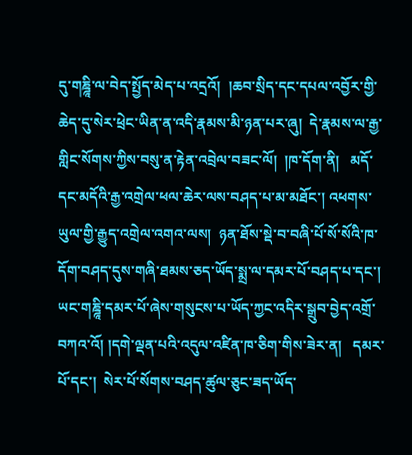དུ་གཎྜཱི་ལ་བེད་སྤྱོད་མེད་པ་འདྲའོ།  །ཆབ་སྲིད་དང་དཔལ་འབྱོར་གྱི་ཆེད་དུ་སེར་ཕྲེང་ཡིན་ན་འདི་རྣམས་མི་ཉན་པར་ཞུ།  དེ་རྣམས་ལ་རྒྱ་གླིང་སོགས་ཀྱིས་བསུ་ན་རྟེན་འབྲེལ་བཟང་ལོ།  །ཁ་དོག་ནི།   མདོ་དང་མདོའི་རྒྱ་འགྲེལ་ཕལ་ཆེར་ལས་བཤད་པ་མ་མཐོང་། འཕགས་ཡུལ་གྱི་རྒྱུད་འགྲེལ་འགའ་ལས།  ཉན་ཐོས་སྡེ་བ་བཞི་པོ་སོ་སོའི་ཁ་དོག་བཤད་དུས་གཞི་ཐམས་ཅད་ཡོད་སྨྲ་ལ་དམར་པོ་བཤད་པ་དང་།   ཡང་གཎྜཱི་དམར་པོ་ཞེས་གསུངས་པ་ཡོད་ཀྱང་འདིར་སྒྲུབ་བྱེད་འགྲོ་བཀའ་འོ། །དགེ་ལྡན་པའི་འདུལ་འཛིན་ཁ་ཅིག་གིས་ཟེར་ན།   དམར་པོ་དང་།  སེར་པོ་སོགས་བཤད་ཚུལ་ཅུང་ཟད་ཡོད་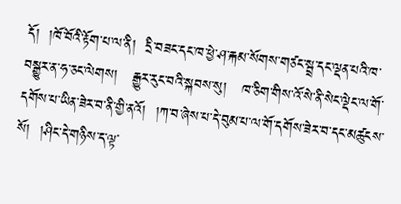དོ།  །ཁོ་བོའི་རྟོག་པ་ལ་ནི།  དྲི་བཟང་དང་ཁ་ཕྱེ་ཤ་རྐམ་སོགས་གཙང་སྦྲ་དང་ལྡན་པའི་ཁ་བསྒྱུར་ན་ཧ་ཅང་ལེགས།   རྒྱུར་རུང་བའི་སྐབས་སུ།   ཁ་ཅིག་གིས་འོ་སེ་ནི་སེང་ལྡེང་ལ་གོ་དགོས་པ་ཡིན་ཟེར་བ་ནི་གྱི་ནའོ།  །ཀ་བ་ཞེས་པ་དེ་བུམ་པ་ལ་གོ་དགོས་ཟེར་བ་དང་མཚུངས་སོ།  །ཤིང་དེ་གཉིས་ད་ལྟ་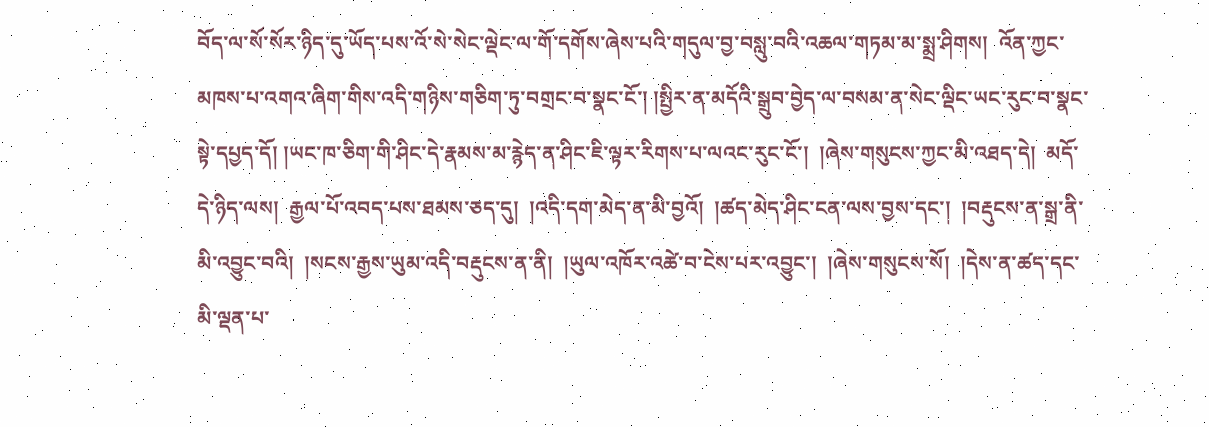བོད་ལ་སོ་སོར་ཉིད་དུ་ཡོད་པས་འོ་སེ་སེང་ལྡེང་ལ་གོ་དགོས་ཞེས་པའི་གདུལ་བྱ་བསླུ་བའི་འཆལ་གཏམ་མ་སྨྲ་ཤིགས།  འོན་ཀྱང་མཁས་པ་འགའ་ཞིག་གིས་འདི་གཉིས་གཅིག་ཏུ་བགྲང་བ་སྣང་ངོ་། །སྤྱིར་ན་མདོའི་སྒྲུབ་བྱེད་ལ་བསམ་ན་སེང་ལྡིང་ཡང་རུང་བ་སྣང་སྟེ་དཔྱད་དོ། །ཡང་ཁ་ཅིག་གི་ཤིང་དེ་རྣམས་མ་རྙེད་ན་ཤིང་ཇི་ལྟར་རིགས་པ་ལའང་རུང་ངོ་།  །ཞེས་གསུངས་ཀྱང་མི་འཐད་དེ།  མདོ་དེ་ཉིད་ལས།  རྒྱལ་པོ་འབད་པས་ཐམས་ཅད་དུ།  །འདི་དག་མེད་ན་མི་བྱའོ།  །ཚད་མེད་ཤིང་ངན་ལས་བྱས་དང་།  །བརྡུངས་ན་སྒྲ་ནི་མི་འབྱུང་བའི།  །སངས་རྒྱས་ཡུམ་འདི་བརྡུངས་ན་ནི།  །ཡུལ་འཁོར་འཚེ་བ་ངེས་པར་འབྱུང་།  །ཞེས་གསུངས་སོ།  །དེས་ན་ཚད་དང་མི་ལྡན་པ་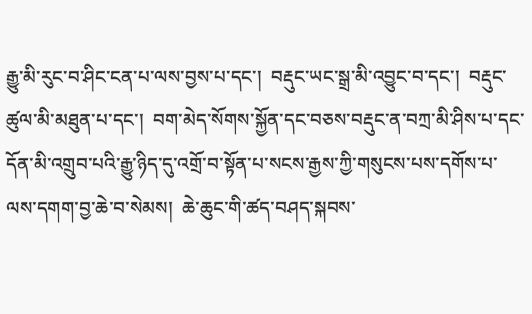རྒྱུ་མི་རུང་བ་ཤིང་ངན་པ་ལས་བྱས་པ་དང་།  བརྡུང་ཡང་སྒྲ་མི་འབྱུང་བ་དང་།  བརྡུང་ཚུལ་མི་མཐུན་པ་དང་།  བག་མེད་སོགས་སྐྱོན་དང་བཅས་བརྡུང་ན་བཀྲ་མི་ཤིས་པ་དང་དོན་མི་འགྲུབ་པའི་རྒྱུ་ཉིད་དུ་འགྲོ་བ་སྟོན་པ་སངས་རྒྱས་ཀྱི་གསུངས་པས་དགོས་པ་ལས་དགག་བྱ་ཆེ་བ་སེམས།  ཆེ་ཆུང་གི་ཚད་བཤད་སྐབས་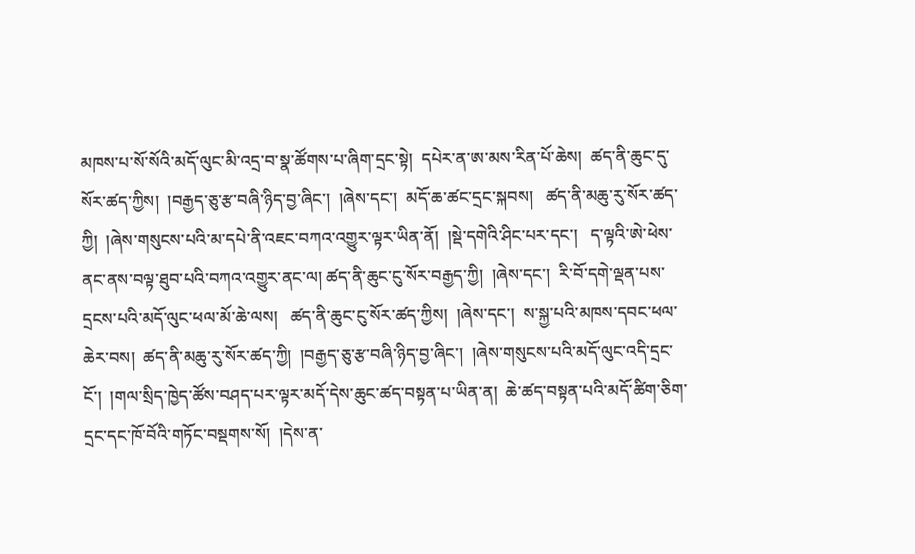མཁས་པ་སོ་སོའི་མདོ་ལུང་མི་འདྲ་བ་སྣ་ཚོགས་པ་ཞིག་དྲང་སྟེ།  དཔེར་ན་ཨ་མས་རིན་པོ་ཆེས།  ཚད་ནི་ཆུང་དུ་སོར་ཚད་ཀྱིས།  །བརྒྱད་ཅུ་རྩ་བཞི་ཉིད་བྱ་ཞིང་།  །ཞེས་དང་།  མདོ་ཆ་ཚང་དྲང་སྐབས།   ཚད་ནི་མཆུ་རུ་སོར་ཚད་ཀྱི།  །ཞེས་གསུངས་པའི་མ་དཔེ་ནི་འཇང་བཀའ་འགྱུར་ལྟར་ཡིན་ནོ།  །སྡེ་དགེའི་ཤིང་པར་དང་།   ད་ལྟའི་ཨེ་ཕེས་ནང་ནས་བལྟ་ཐུབ་པའི་བཀའ་འགྱུར་ནང་ལ། ཚད་ནི་ཆུང་ངུ་སོར་བརྒྱད་ཀྱི།  །ཞེས་དང་།  རི་བོ་དགེ་ལྡན་པས་དྲངས་པའི་མདོ་ལུང་ཕལ་མོ་ཆེ་ལས།   ཚད་ནི་ཆུང་ངུ་སོར་ཚད་ཀྱིས།  །ཞེས་དང་།  ས་སྐྱ་པའི་མཁས་དབང་ཕལ་ཆེར་བས།  ཚད་ནི་མཆུ་རུ་སོར་ཚད་ཀྱི།  །བརྒྱད་ཅུ་རྩ་བཞི་ཉིད་བྱ་ཞིང་།  །ཞེས་གསུངས་པའི་མདོ་ལུང་འདི་དྲང་ངོ་།  །གལ་སྲིད་ཁྱེད་ཚོས་བཤད་པར་ལྟར་མདོ་དེས་ཆུང་ཚད་བསྟན་པ་ཡིན་ན།  ཆེ་ཚད་བསྟན་པའི་མདོ་ཚིག་ཅིག་དྲང་དང་ཁོ་བོའི་གཏོང་བསྡགས་སོ།  །དེས་ན་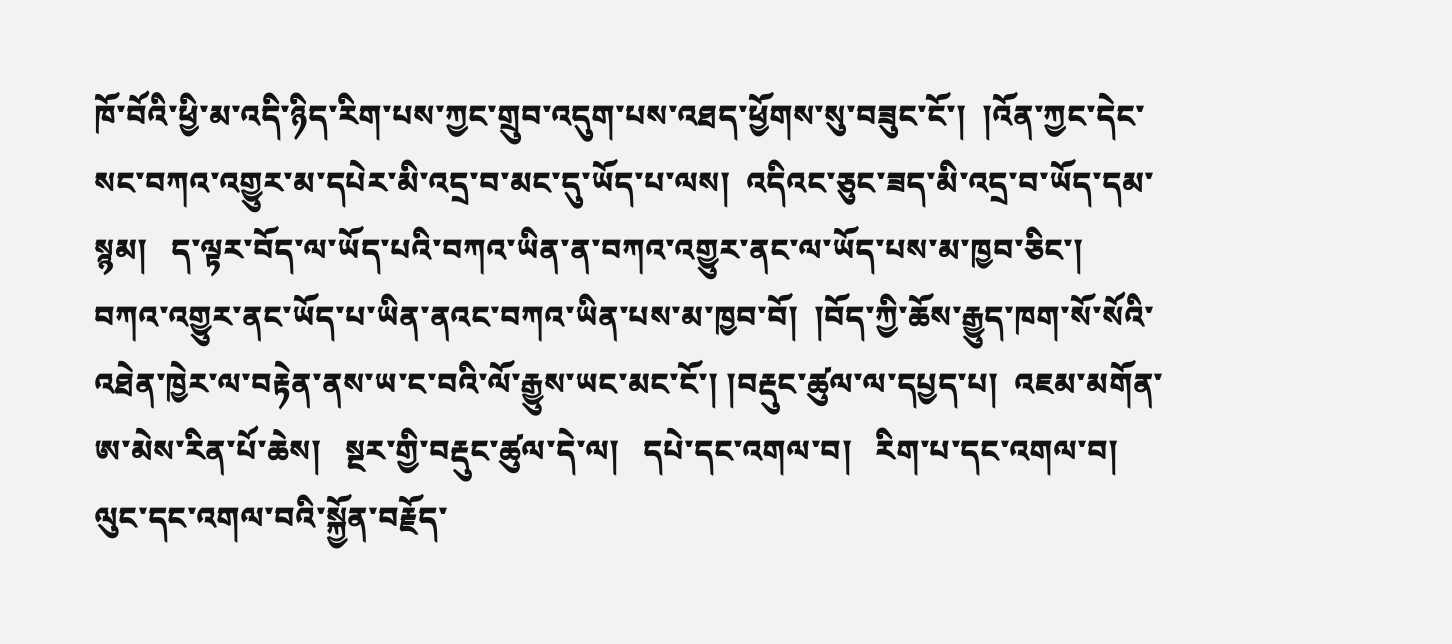ཁོ་བོའི་ཕྱི་མ་འདི་ཉིད་རིག་པས་ཀྱང་གྲུབ་འདུག་པས་འཐད་ཕྱོགས་སུ་བཟུང་ངོ་།  །འོན་ཀྱང་དེང་སང་བཀའ་འགྱུར་མ་དཔེར་མི་འདྲ་བ་མང་དུ་ཡོད་པ་ལས།  འདིའང་ཅུང་ཟད་མི་འདྲ་བ་ཡོད་དམ་སྙམ།   ད་ལྟར་བོད་ལ་ཡོད་པའི་བཀའ་ཡིན་ན་བཀའ་འགྱུར་ནང་ལ་ཡོད་པས་མ་ཁྱབ་ཅིང་། བཀའ་འགྱུར་ནང་ཡོད་པ་ཡིན་ནའང་བཀའ་ཡིན་པས་མ་ཁྱབ་བོ།  །བོད་ཀྱི་ཆོས་རྒྱུད་ཁག་སོ་སོའི་འཐེན་ཁྱེར་ལ་བརྟེན་ནས་ཡ་ང་བའི་ལོ་རྒྱུས་ཡང་མང་ངོ་། །བརྡུང་ཚུལ་ལ་དཔྱད་པ།  འཇམ་མགོན་ཨ་མེས་རིན་པོ་ཆེས།   སྔར་གྱི་བརྡུང་ཚུལ་དེ་ལ།   དཔེ་དང་འགལ་བ།   རིག་པ་དང་འགལ་བ།   ལུང་དང་འགལ་བའི་སྐྱོན་བརྗོད་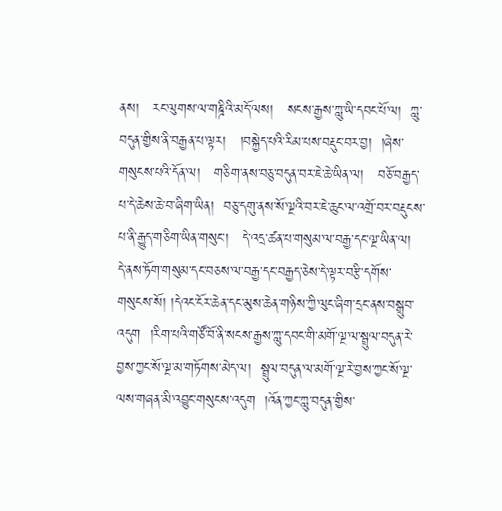ནས།   རང་ལུགས་ལ་གཎྜིའི་མདོ་ལས།   སངས་རྒྱས་ཀླུ་ཡི་དབང་པོ་ལ།  ཀླུ་བདུན་གྱིས་ནི་བརྒྱན་པ་ལྟར།   །བསྐྱེད་པའི་རིམ་པས་བརྡུང་བར་བྱ།  །ཞེས་གསུངས་པའི་དོན་ལ།   གཅིག་ནས་བཅུ་བདུན་བར་ཇེ་ཆེ་ཡིན་ལ།   བཅོ་བརྒྱད་པ་དེ་ཆེས་ཆེ་བ་ཞིག་ཡིན།  བཅུ་དགུ་ནས་སོ་ལྔའི་བར་ཇེ་ཆུང་ལ་འགྲོ་བར་བརྡུངས་པ་ནི་རྒྱུད་གཅིག་ཡིན་གསུང་།   དེ་འདྲ་ཚན་པ་གསུམ་ལ་བརྒྱ་དང་ལྔ་ཡིན་ལ།   དེ་ནས་ཏོག་གསུམ་དང་བཅས་ལ་བརྒྱ་དང་བརྒྱད་ཅེས་དེ་ལྟར་བརྩི་དགོས་གསུངས་སོ། །དེའང་ངོར་ཆེན་དང་མུས་ཆེན་གཉིས་ཀྱི་ལུང་ཞིག་དྲང་ནས་བསྒྲུབ་འདུག  །རིག་པའི་གཙོ་བོ་ནི་སངས་རྒྱས་ཀླུ་དབང་གི་མགོ་ལྔ་ལ་སྦྲུལ་བདུན་རེ་བྱས་ཀྱང་སོ་ལྔ་མ་གཏོགས་མེད་ལ།  སྦྲུལ་བདུན་ལ་མགོ་ལྔ་རེ་བྱས་ཀྱང་སོ་ལྔ་ལས་གཞན་མི་འབྱུང་གསུངས་འདུག  །འོན་ཀྱང་ཀླུ་བདུན་གྱིས་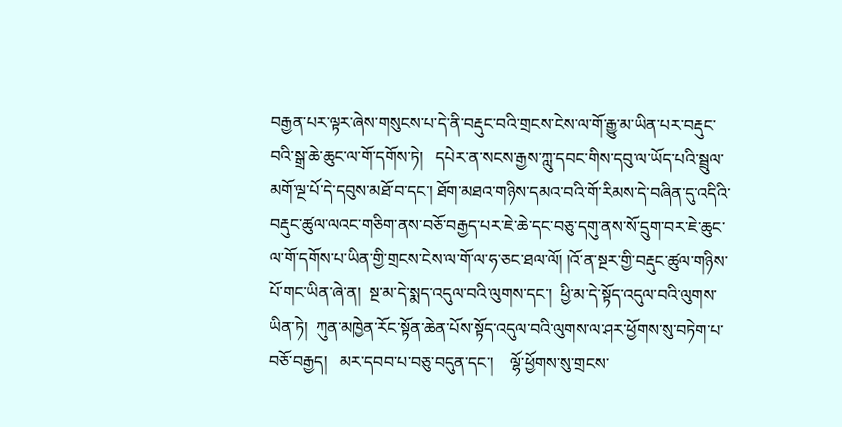བརྒྱན་པར་ལྟར་ཞེས་གསུངས་པ་དེ་ནི་བརྡུང་བའི་གྲངས་ངེས་ལ་གོ་རྒྱུ་མ་ཡིན་པར་བརྡུང་བའི་སྒྲ་ཆེ་ཆུང་ལ་གོ་དགོས་ཏེ།   དཔེར་ན་སངས་རྒྱས་ཀླུ་དབང་གིས་དབུ་ལ་ཡོད་པའི་སྦྲུལ་མགོ་ལྔ་པོ་དེ་དབུས་མཐོ་བ་དང་། ཐོག་མཐའ་གཉིས་དམའ་བའི་གོ་རིམས་དེ་བཞིན་དུ་འདིའི་བརྡུང་ཚུལ་ལའང་གཅིག་ནས་བཅོ་བརྒྱད་པར་ཇེ་ཆེ་དང་བཅུ་དགུ་ནས་སོ་དྲུག་བར་ཇེ་ཆུང་ལ་གོ་དགོས་པ་ཡིན་གྱི་གྲངས་ངེས་ལ་གོ་ལ་ཧ་ཅང་ཐལ་ལོ། །འོ་ན་སྔར་གྱི་བརྡུང་ཚུལ་གཉིས་པོ་གང་ཡིན་ཞེ་ན།  སྔ་མ་དེ་སྨད་འདུལ་བའི་ལུགས་དང་།  ཕྱི་མ་དེ་སྟོད་འདུལ་བའི་ལུགས་ཡིན་ཏེ།  ཀུན་མཁྱེན་རོང་སྟོན་ཆེན་པོས་སྟོད་འདུལ་བའི་ལུགས་ལ་ཤར་ཕྱོགས་སུ་བཏེག་པ་བཅོ་བརྒྱད།   མར་དབབ་པ་བཅུ་བདུན་དང་།    ལྷོ་ཕྱོགས་སུ་གྲངས་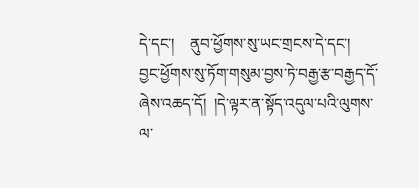དེ་དང་།    ནུབ་ཕྱོགས་སུ་ཡང་གྲངས་དེ་དང་།    བྱང་ཕྱོགས་སུ་ཏོག་གསུམ་བྱས་ཏེ་བརྒྱ་རྩ་བརྒྱད་དོ་ཞེས་འཆད་དོ།  །དེ་ལྟར་ན་སྟོད་འདུལ་པའི་ལུགས་ལ་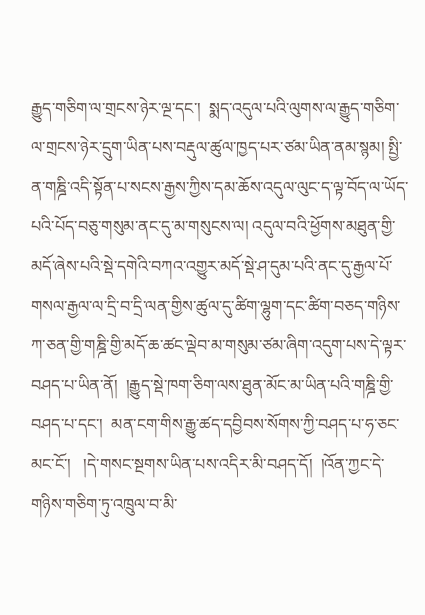རྒྱུད་གཅིག་ལ་གྲངས་ཉེར་ལྔ་དང་།  སྨད་འདུལ་པའི་ལུགས་ལ་རྒྱུད་གཅིག་ལ་གྲངས་ཉེར་དྲུག་ཡིན་པས་བརྡུལ་ཚུལ་ཁྱད་པར་ཙམ་ཡིན་ནམ་སྙམ། སྤྱི་ན་གཎྜི་འདི་སྟོན་པ་སངས་རྒྱས་ཀྱིས་དམ་ཆོས་འདུལ་ལུང་ད་ལྟ་བོད་ལ་ཡོད་པའི་པོད་བཅུ་གསུམ་ནང་དུ་མ་གསུངས་ལ། འདུལ་བའི་ཕྱོགས་མཐུན་གྱི་མདོ་ཞེས་པའི་སྡེ་དགེའི་བཀའ་འགྱུར་མདོ་སྡེ་ཤ་དུམ་པའི་ནང་དུ་རྒྱལ་པོ་གསལ་རྒྱལ་ལ་དྲི་བ་དྲི་ལན་གྱིས་ཚུལ་དུ་ཚིག་ལྷུག་དང་ཚིག་བཅད་གཉིས་ཀ་ཅན་གྱི་གཎྜི་གྱི་མདོ་ཆ་ཚང་ལྡེབ་མ་གསུམ་ཙམ་ཞིག་འདུག་པས་དེ་ལྟར་བཤད་པ་ཡིན་ནོ།  །རྒྱུད་སྡེ་ཁག་ཅིག་ལས་ཐུན་མོང་མ་ཡིན་པའི་གཎྜི་གྱི་བཤད་པ་དང་།  མན་ངག་གིས་རྒྱུ་ཚད་དབྱིབས་སོགས་ཀྱི་བཤད་པ་ཧ་ཅང་མང་ངོ་།   །དེ་གསང་སྔགས་ཡིན་པས་འདིར་མི་བཤད་དོ།  །འོན་ཀྱང་དེ་གཉིས་གཅིག་ཏུ་འཁྲུལ་བ་མི་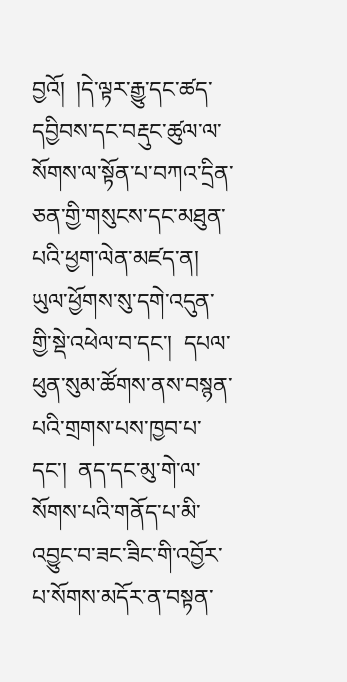བྱའོ།  །དེ་ལྟར་རྒྱུ་དང་ཚད་དབྱིབས་དང་བརྡུང་ཚུལ་ལ་སོགས་ལ་སྟོན་པ་བཀའ་དྲིན་ཅན་གྱི་གསུངས་དང་མཐུན་པའི་ཕྱག་ལེན་མཛད་ན།   ཡུལ་ཕྱོགས་སུ་དགེ་འདུན་གྱི་སྡེ་འཕེལ་བ་དང་།  དཔལ་ཕུན་སུམ་ཚོགས་ནས་བསྙན་པའི་གྲགས་པས་ཁྱབ་པ་དང་།  ནད་དང་མུ་གེ་ལ་སོགས་པའི་གནོད་པ་མི་འབྱུང་བ་ཟང་ཟིང་གི་འབྱོར་པ་སོགས་མདོར་ན་བསྟན་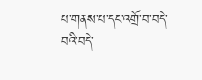པ་གནས་པ་དང་འགྲོ་བ་བདེ་བའི་བདེ་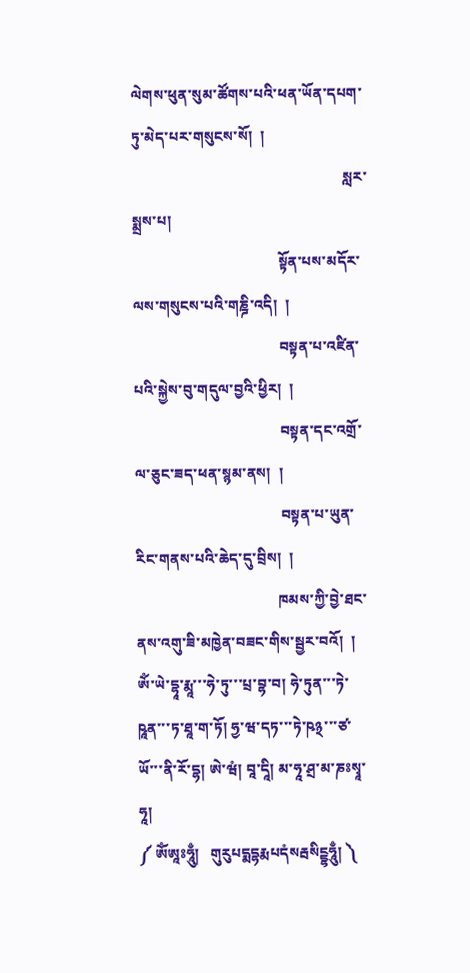ལེགས་ཕུན་སུམ་ཚོགས་པའི་ཕན་ཡོན་དཔག་ཏུ་མེད་པར་གསུངས་སོ།  །
                                                          སླར་སྨྲས་པ།
                                        སྟོན་པས་མདོར་ལས་གསུངས་པའི་གཎྜི་འདི།  །
                                        བསྟན་པ་འཛིན་པའི་སྐྱེས་བུ་གདུལ་བྱའི་ཕྱིར།  །
                                        བསྟན་དང་འགྲོ་ལ་ཅུང་ཟད་ཕན་སྙམ་ནས།  །
                                        བསྟན་པ་ཡུན་རིང་གནས་པའི་ཆེད་དུ་བྲིས།  །
                                       ཁམས་ཀྱི་བྱེ་ཐང་ནས་འགུ་ཟི་མཁྱེན་བཟང་གིས་སྦྱར་བའོ།  །
ཨོཾ་ཡེ་དྷཱ་རྨཱ་་་ཧེ་ཏུ་་་པྲ་བྷ་བ། ཧེ་ཏུན་་་ཏེ་ཥཱན་་་ཏ་ཐཱ་ག་ཏོ། ཧྱ་ཝ་དཏ་་་ཏེ་ཥ྅་་་ཙ་ཡོ་་་ནི་རོ་དྷ། ཨེ་ཝཾ། བཱ་དཱི། མ་ཧཱ་ཤྲ་མ་ཎཿསྭཱ་ཧཱ།
༼ ཨོཾཨཱཿཧཱུྃ།   གུརུཔདྨདྷརྨཔདཾསརྦསིངྡྷཧཱུྃ། ༽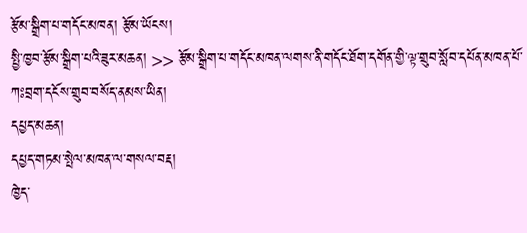རྩོམ་སྒྲིག་པ་གདོང་མཁན། རྩོམ་ཡོངས།
སྤྱི་ཁྱབ་རྩོམ་སྒྲིག་པའི་ཟུར་མཆན། >> རྩོམ་སྒྲིག་པ་གདོང་མཁན་ལགས་ནི་གདོང་ཐོག་དགོན་གྱི་ལྟ་གྲུབ་སློབ་དཔོན་མཁན་པོ་ཀཿབྲག་དངོས་གྲུབ་བསོད་ནམས་ཡིན།
དཔྱད་མཆན།
དཔྱད་གཏམ་སྤེལ་མཁན་ལ་གསལ་བརྡ།
ཁྱེད་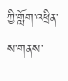ཀྱི་གློག་འཕྲིན་ས་གནས་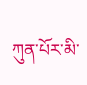ཀུན་པོར་མི་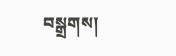བསྒྲགས།